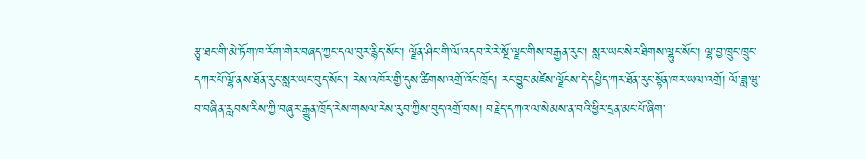རྩྭ་ཐང་གི་མེ་ཏོག་ཁ་རོག་གེར་བཞད་ཀྱང་དལ་བུར་རྙིད་སོང་། ལྗོན་ཤིང་གི་ལོ་འདབ་རེ་རེ་སྔོ་ལྗང་གིས་བརྒྱན་རུང་། སླར་ཡང་སེར་ཐིགས་ལྷུང་སོང་། ལྷ་བྱ་ཁྲུང་ཁྲུང་དཀར་པོ་ལྷོ་ནས་ཐོན་རུང་སླར་ཡང་བུད་སོང་། རེས་འཁོར་གྱི་དུས་ཚིགས་འགྲོ་འོང་ཁྲོད། རང་བྱུང་མཛེས་ལྗོངས་དེ་དཔྱིད་ཀར་ཐོན་རུང་སྟོན་ཁར་ཡལ་འགྲོ། ལོ་ཟླ་ཝུ་བ་བཞིན་རླབས་རིས་ཀྱི་བཞུར་རྒྱུན་ཁྲོད་རེས་གསལ་རེས་རུབ་ཀྱིས་བུད་འགྲོ་བས། བརྗེད་དཀའ་ལ་སེམས་ན་བའི་ཕྱིར་དྲན་མང་པོ་ཞིག་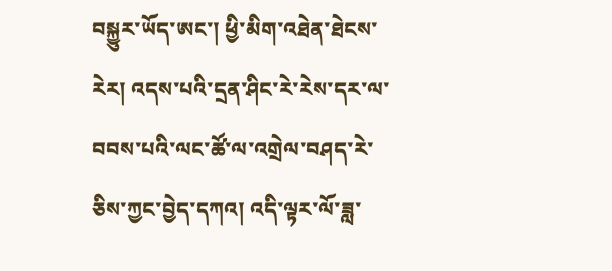བསྐྱུར་ཡོད་ཨང་། ཕྱི་མིག་འཐེན་ཐེངས་རེར། འདས་པའི་དྲན་ཤིང་རེ་རེས་དར་ལ་བབས་པའི་ལང་ཚོ་ལ་འགྲེལ་བཤད་རེ་ཅིས་ཀྱང་བྱེད་དཀའ། འདི་ལྟར་ལོ་ཟླ་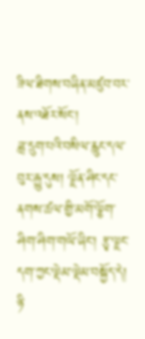ཟིལ་ཐིགས་བཞིན་མཛུབ་བར་ནས་འཐོར་སོང་།
ཟླ་དྲུག་པའི་བསིལ་རླུང་དལ་བུར་རྒྱུ་དུས། ལྗོན་ཤིང་དང་ནགས་ཚལ་གྱི་མགོ་ལྕོག་ཤིག་ཤིག་གཡོ་ཞིང་། རྩྭ་ལྗང་དག་ཀྱང་ལྡེམ་ལྡེམ་བསྐྱོད་དེ། ཉི་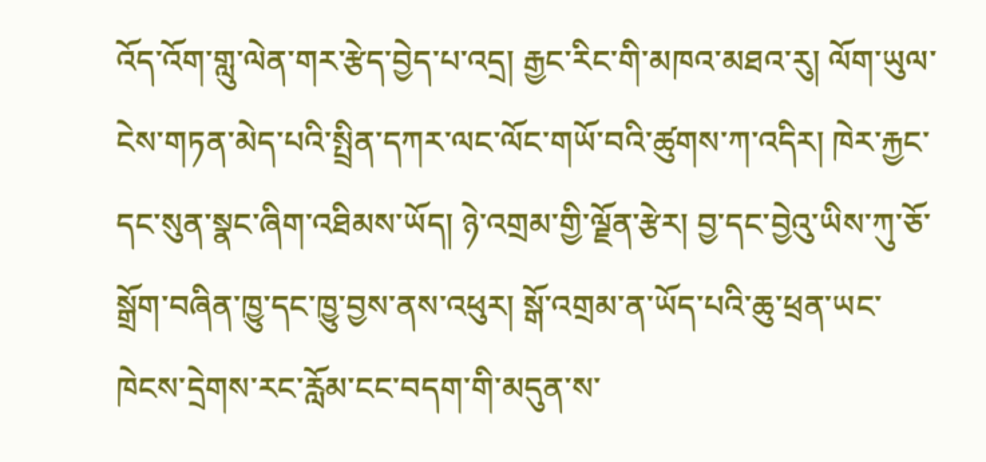འོད་འོག་གླུ་ལེན་གར་རྩེད་བྱེད་པ་འདྲ། རྒྱང་རིང་གི་མཁའ་མཐའ་རུ། ལོག་ཡུལ་ངེས་གཏན་མེད་པའི་སྤྲིན་དཀར་ལང་ལོང་གཡོ་བའི་ཚུགས་ཀ་འདིར། ཁེར་རྐྱང་དང་སུན་སྣང་ཞིག་འཐིམས་ཡོད། ཉེ་འགྲམ་གྱི་ལྗོན་རྩེར། བྱ་དང་བྱེའུ་ཡིས་ཀུ་ཅོ་སྒྲོག་བཞིན་ཁྱུ་དང་ཁྱུ་བྱས་ནས་འཕུར། སྒོ་འགྲམ་ན་ཡོད་པའི་ཆུ་ཕྲན་ཡང་ཁེངས་དྲེགས་རང་རློམ་ངང་བདག་གི་མདུན་ས་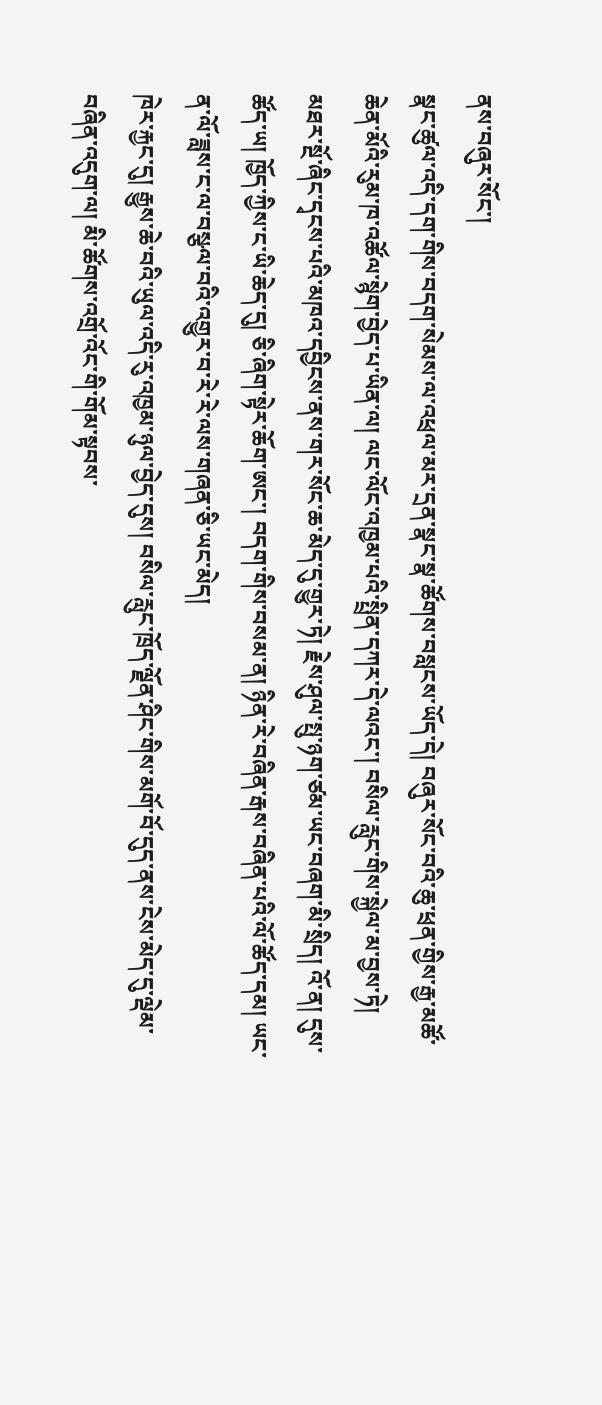ནས་བཞུར་སོང་།
སྣང་ཚུལ་འདི་དག་གིས་བདག་སེམས་ལ་འཕྲལ་མར་དྲན་སྣང་སྣ་ཚོགས་བསླངས་ཡོད་དེ། བཞུར་སོང་བའི་ཆུ་ཕྲན་གྱིས་རྒྱ་མཚོ་ཆེན་མོའི་རུམ་ཁ་འཚོལ་སྙེག་བྱེད་པ་ཡིན་ལ། ལང་ལོང་འཁྱམ་པའི་སྤྲིན་དཀར་དེ་ལའང་། བསིལ་རླུང་གིས་སྐྱེལ་མ་བྱས་ཏེ། མཐར་སྔོ་ཞིང་དྭངས་པའི་མཁའ་དབྱིངས་ནས་གར་སོང་ཆ་མེད་དུ་གྱུར་ཏེ། རྗེས་ཤུལ་སྤུ་ཉག་ཙམ་ཡང་བཞག་མི་སྲིད། འོ་ན། དུས་ཚོད་ཡ། ཁྱོད་ཀྱིས་ང་ཡི་ཆེད་དུ། ཅི་ཞིག་སྟེར་ཆོག་ཨང་། བདག་གིས་བསམ་ན། ཉིན་རེ་བཞིན་རྒས་བཞིན་པའི་ལོ་ཚོད་དམ། ཡང་ན་ལོ་ཟླས་ང་ལ་བསྩལ་བའི་འགྱུར་བ་རེ་རེ་ལས་གཞན་ཅི་ཡང་མེད།
ཁེར་རྐྱང་དུ། རྒྱུས་ཆེ་བའི་ཡུལ་འདི་རུ་འཁྱམ་ཉུལ་བྱེད་དུས། བསིལ་རླུང་ཁྲོད་ལྗོན་ཤིང་གིས་མགོ་བོ་དུད་ནས་ངེས་མེད་དུ་ལྡེམ་བཞིན་འདུག་ལ། མི་ཚོགས་འགྲོ་འོང་གི་གོམ་སྟབས་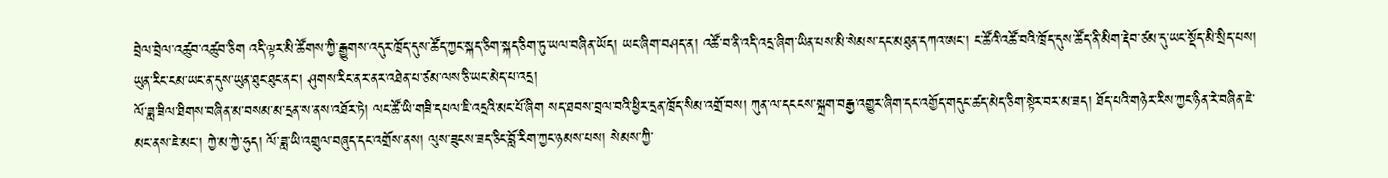བྲེལ་བྲེལ་འཚུབ་འཚུབ་ཅིག འདི་ལྟར་མི་ཚོགས་ཀྱི་རྒྱུགས་འདུར་ཁྲོད་དུས་ཚོད་ཀྱང་སྐད་ཅིག་སྐད་ཅིག་ཏུ་ཡལ་བཞིན་ཡོད། ཡང་ཞིག་བཤད་ན། འཚོ་བ་ནི་འདི་འདྲ་ཞིག་ཡིན་པས་མི་སེམས་དང་མཐུན་དཀའ་ཨང་། ང་ཚོའི་འཚོ་བའི་ཁྲོད་དུས་ཚོད་ནི་མིག་རྡེབ་ཙམ་དུ་ཡང་སྡོད་མི་སྲིད་པས། ཡུན་རིང་ངམ་ཡང་ན་དུས་ཡུན་ཐུང་ཐུང་ནང་། ཤུགས་རིང་ནར་ནར་འཐེན་པ་ཙམ་ལས་ཅི་ཡང་མེད་པ་འདྲ།
ལོ་ཟླ་ཟིལ་ཐིགས་བཞིན་མ་བསམ་མ་དྲན་ས་ནས་འཐོར་ཏེ། ལང་ཚོ་ཡི་གཟི་དཔལ་ཇི་འདྲའི་མང་པོ་ཞིག སད་ཐབས་བྲལ་བའི་ཕྱིར་དྲན་ཁྲོད་སིམ་འགྲོ་བས། ཀུན་ལ་དངངས་སྐྲག་བརྒྱ་འགྱུར་ཞིག་དང་འགྱོད་གདུང་ཚད་མེད་ཅིག་སྟེར་བར་མ་ཟད། ཐོད་པའི་གཉེར་རིས་ཀྱང་ཉིན་རེ་བཞིན་ཇེ་མང་ནས་ཇེ་མང་། ཀྱེ་མ་ཀྱེ་ཧུད། ལོ་ཟླ་ཡི་འགྲུལ་བཞུད་དང་འགྲོས་ནས། ལུས་ཟུངས་ཟད་ཅིང་བློ་རིག་ཀྱང་ཉམས་པས། སེམས་ཀྱི་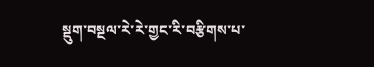སྡུག་བསྔལ་རེ་རེ་གྱང་རི་བརྩིགས་པ་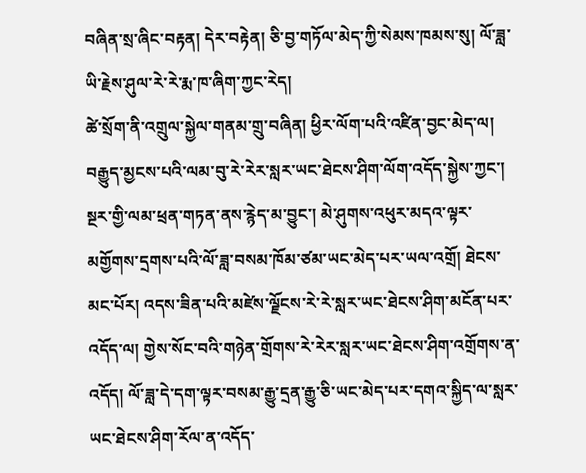བཞིན་སྲ་ཞིང་བརྟན། དེར་བརྟེན། ཅི་བྱ་གཏོལ་མེད་ཀྱི་སེམས་ཁམས་སུ། ལོ་ཟླ་ཡི་རྗེས་ཤུལ་རེ་རེ་རྨ་ཁ་ཞིག་ཀྱང་རེད།
ཚེ་སྲོག་ནི་འགྲུལ་སྐྱེལ་གནམ་གྲུ་བཞིན། ཕྱིར་ལོག་པའི་འཛིན་བྱང་མེད་ལ། བརྒྱུད་མྱངས་པའི་ལམ་བུ་རེ་རེར་སླར་ཡང་ཐེངས་ཤིག་ལོག་འདོད་སྐྱེས་ཀྱང་། སྔར་གྱི་ལམ་ཕྲན་གཏན་ནས་རྙེད་མ་བྱུང་། མེ་ཤུགས་འཕུར་མདའ་ལྟར་མགྱོགས་དྲགས་པའི་ལོ་ཟླ་བསམ་ཁོམ་ཙམ་ཡང་མེད་པར་ཡལ་འགྲོ། ཐེངས་མང་པོར། འདས་ཟིན་པའི་མཛེས་ལྗོངས་རེ་རེ་སླར་ཡང་ཐེངས་ཤིག་མངོན་པར་འདོད་ལ། གྱེས་སོང་བའི་གཉེན་གྲོགས་རེ་རེར་སླར་ཡང་ཐེངས་ཤིག་འགྲོགས་ན་འདོད། ལོ་ཟླ་དེ་དག་ལྟར་བསམ་རྒྱུ་དྲན་རྒྱུ་ཅི་ཡང་མེད་པར་དགའ་སྐྱིད་ལ་སླར་ཡང་ཐེངས་ཤིག་རོལ་ན་འདོད་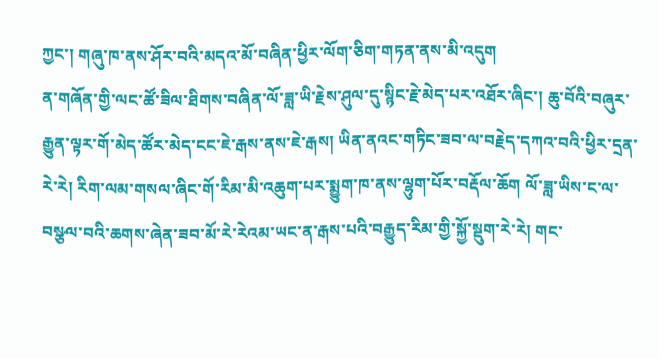ཀྱང་། གཞུ་ཁ་ནས་ཤོར་བའི་མདའ་མོ་བཞིན་ཕྱིར་ལོག་ཅིག་གཏན་ནས་མི་འདུག
ན་གཞོན་གྱི་ལང་ཚོ་ཟིལ་ཐིགས་བཞིན་ལོ་ཟླ་ཡི་རྗེས་ཤུལ་དུ་སྙིང་རྗེ་མེད་པར་འཐོར་ཞིང་། ཆུ་བོའི་བཞུར་རྒྱུན་ལྟར་གོ་མེད་ཚོར་མེད་ངང་ཇེ་རྒས་ནས་ཇེ་རྒས། ཡིན་ནའང་གཏིང་ཟབ་ལ་བརྗེད་དཀའ་བའི་ཕྱིར་དྲན་རེ་རེ། རིག་ལམ་གསལ་ཞིང་གོ་རིམ་མི་འཆུག་པར་སྨྱུག་ཁ་ནས་ལྷུག་པོར་བརྡོལ་ཆོག ལོ་ཟླ་ཡིས་ང་ལ་བསྩལ་བའི་ཆགས་ཞེན་ཟབ་མོ་རེ་རེའམ་ཡང་ན་རྒས་པའི་བརྒྱུད་རིམ་གྱི་སྐྱོ་སྡུག་རེ་རེ། གང་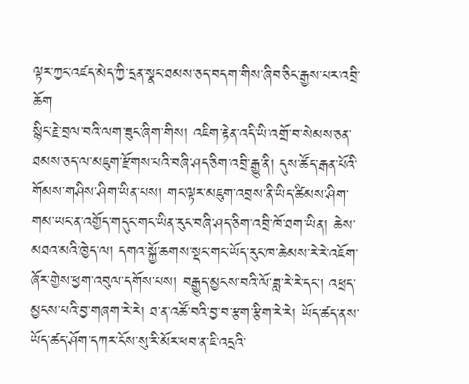ལྟར་ཀྱང་འཛད་མེད་ཀྱི་དྲན་སྣང་ཐམས་ཅད་བདག་གིས་ཞིབ་ཅིང་རྒྱས་པར་འབྲི་ཆོག
སྙིང་རྗེ་བྲལ་བའི་ལག་ཟུང་ཞིག་གིས། འཇིག་རྟེན་འདི་ཡི་འགྲོ་བ་སེམས་ཅན་ཐམས་ཅད་ལ་མཇུག་རྫོགས་པའི་བཞི་ཤད་ཅིག་འབྲི་རྒྱུ་ནི། དུས་ཚོད་རྒན་པོའི་གོམས་གཤིས་ཤིག་ཡིན་པས། གང་ལྟར་མཇུག་འབྲས་ནི་ཡིད་ཚིམས་ཤིག་གམ་ཡང་ན་འགྱོད་གདུང་གང་ཡིན་རུང་བཞི་ཤད་ཅིག་འབྲི་ཁོ་ཐག་ཡིན། ཆེས་མཐའ་མའི་ཁྱེད་ལ། དགའ་སྐྱོ་ཆགས་སྡང་གང་ཡོད་རུང་ཁ་ཆེམས་རེ་རེ་འཇོག་ཞོར་གྱེས་ཕྱག་འབུལ་དགོས་པས། བརྒྱུད་མྱངས་བའི་ལོ་ཟླ་རེ་རེ་དང་། འཕྲད་མྱངས་པའི་བྱ་གཞག་རེ་རེ། ཐ་ན་འཚོ་བའི་བྱ་བ་རྩག་རྩིག་རེ་རེ། ཡོད་ཚད་ནས་ཡོད་ཚད་ཤོག་དཀར་ངོས་སུ་རི་མོར་ཕབ་ན་ཇི་འདྲའི་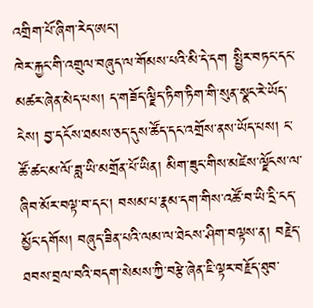འགྲིག་པོ་ཞིག་རེད་ཨང་།
ཁེར་རྐྱང་གི་འགྲུལ་བཞུད་ལ་གོམས་པའི་མི་དེ་དག སྤྱིར་བཏང་དང་མཚར་ཞེན་མེད་པས། ད་གཟོད་ལྗིད་ཏིག་ཏིག་གི་སུན་སྣང་རེ་ཡོད་ངེས། བྱ་དངོས་ཐམས་ཅད་དུས་ཚོད་དང་འགྲོས་ནས་ཡོད་པས། ང་ཚོ་ཚང་མ་ལོ་ཟླ་ཡི་མགྲོན་པོ་ཡིན། མིག་ཟུང་གིས་མཛེས་ལྗོངས་ལ་ཞིབ་མོར་བལྟ་བ་དང་། བསམ་པ་རྣམ་དག་གིས་འཚོ་བ་ཡི་དྲི་ངད་མྱོང་དགོས། བཞུད་ཟིན་པའི་ལམ་ལ་ཐེངས་ཤིག་བལྟས་ན། བརྗེད་ཐབས་བྲལ་བའི་བདག་སེམས་ཀྱི་བརྩེ་ཞེན་ཇི་ལྟར་བརྗོད་ཐུབ་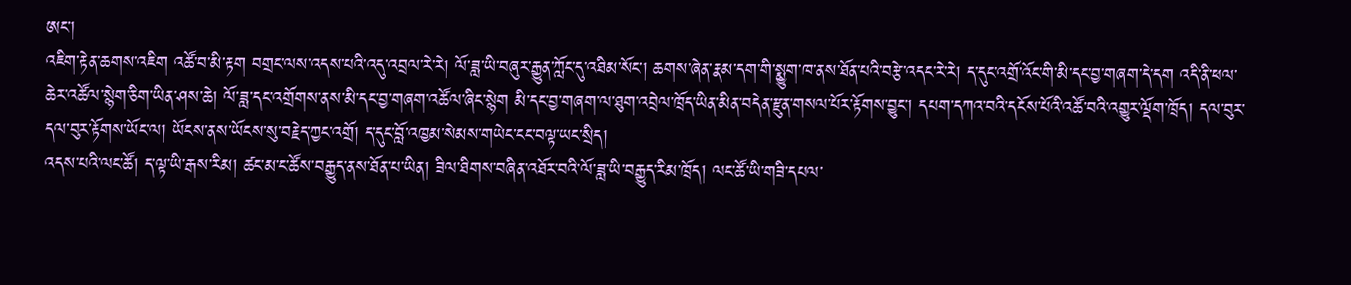ཨང་།
འཇིག་རྟེན་ཆགས་འཇིག འཚོ་བ་མི་རྟག བགྲང་ལས་འདས་པའི་འདུ་འབྲལ་རེ་རེ། ལོ་ཟླ་ཡི་བཞུར་རྒྱུན་ཀློང་དུ་འཐིམ་སོང་། ཆགས་ཞེན་རྣམ་དག་གི་སྨྱུག་ཁ་ནས་ཐོན་པའི་བརྩེ་འདང་རེ་རེ། ད་དུང་འགྲོ་འོང་གི་མི་དང་བྱ་གཞག་དེ་དག འདི་ནི་ཕལ་ཆེར་འཚོལ་སྙེག་ཅིག་ཡིན་ཤས་ཆེ། ལོ་ཟླ་དང་འགྲོགས་ནས་མི་དང་བྱ་གཞག་འཚོལ་ཞིང་སྙེག མི་དང་བྱ་གཞག་ལ་ཐུག་འབྲེལ་ཁྲོད་ཡིན་མིན་བདེན་རྫུན་གསལ་པོར་རྟོགས་བྱུང་། དཔག་དཀའ་བའི་དངོས་པོའི་འཚོ་བའི་འགྱུར་ལྡོག་ཁྲོད། དལ་བུར་དལ་བུར་རྟོགས་ཡོང་ལ། ཡོངས་ནས་ཡོངས་སུ་བརྗེད་ཀྱང་འགྲོ། ད་དུང་བློ་འཁྱམ་སེམས་གཡེང་ངང་བལྟ་ཡང་སྲིད།
འདས་པའི་ལང་ཚོ། ད་ལྟ་ཡི་རྒས་རིམ། ཚང་མ་ང་ཚོས་བརྒྱུད་ནས་ཐོན་པ་ཡིན། ཟིལ་ཐིགས་བཞིན་འཐོར་བའི་ལོ་ཟླ་ཡི་བརྒྱུད་རིམ་ཁྲོད། ལང་ཚོ་ཡི་གཟི་དཔལ་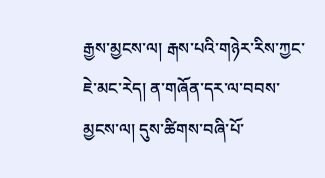རྒྱས་མྱངས་ལ། རྒས་པའི་གཉེར་རིས་ཀྱང་ཇེ་མང་རེད། ན་གཞོན་དར་ལ་བབས་མྱངས་ལ། དུས་ཚིགས་བཞི་པོ་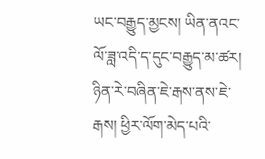ཡང་བརྒྱུད་མྱངས། ཡིན་ནའང་ལོ་ཟླ་འདི་ད་དུང་བརྒྱུད་མ་ཚར། ཉིན་རེ་བཞིན་ཇེ་རྒས་ནས་ཇེ་རྒས། ཕྱིར་ལོག་མེད་པའི་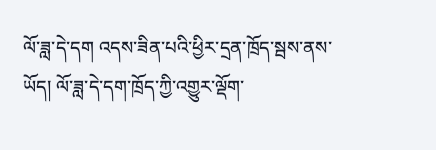ལོ་ཟླ་དེ་དག འདས་ཟིན་པའི་ཕྱིར་དྲན་ཁྲོད་སྦས་ནས་ཡོད། ལོ་ཟླ་དེ་དག་ཁྲོད་ཀྱི་འགྱུར་ལྡོག་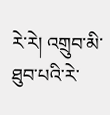རེ་རེ། འགྲུབ་མི་ཐུབ་པའི་རེ་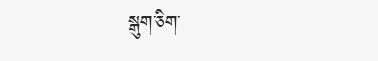སྒུག་ཅིག་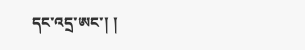དང་འདྲ་ཨང་། །